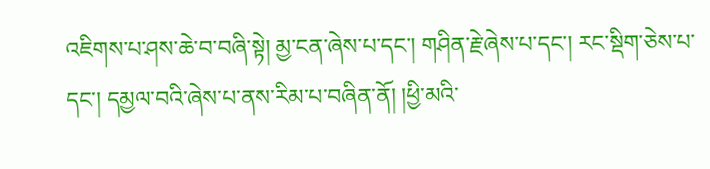འཇིགས་པ་ཤས་ཆེ་བ་བཞི་སྟེ། མྱ་ངན་ཞེས་པ་དང་། གཤིན་རྗེ་ཞེས་པ་དང་། རང་སྡིག་ཅེས་པ་དང་། དམྱལ་བའི་ཞེས་པ་ནས་རིམ་པ་བཞིན་ནོ། །ཕྱི་མའི་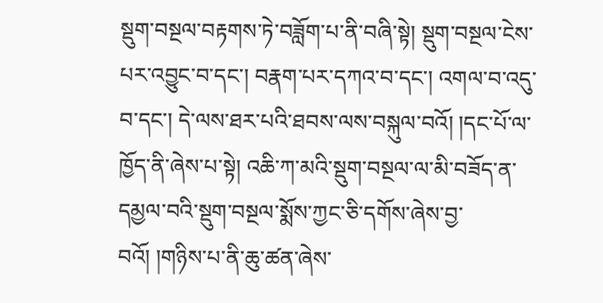སྡུག་བསྔལ་བརྟགས་ཏེ་བཟློག་པ་ནི་བཞི་སྟེ། སྡུག་བསྔལ་ངེས་པར་འབྱུང་བ་དང་། བརྣག་པར་དཀའ་བ་དང་། འགལ་བ་འདུ་བ་དང་། དེ་ལས་ཐར་པའི་ཐབས་ལས་བསྐུལ་བའོ། །དང་པོ་ལ་ཁྱོད་ནི་ཞེས་པ་སྟེ། འཆི་ཀ་མའི་སྡུག་བསྔལ་ལ་མི་བཟོད་ན་དམྱལ་བའི་སྡུག་བསྔལ་སྨོས་ཀྱང་ཅི་དགོས་ཞེས་བྱ་བའོ། །གཉིས་པ་ནི་ཆུ་ཚན་ཞེས་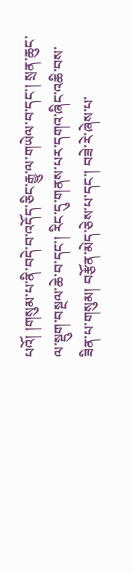པའོ། །གསུམ་པ་ནི་བདེ་བ་འདོད་ཅིང་རྒྱུ་ལ་གཡེལ་བ་དང་། སྲན་ཆུང་ལ་སྡུག་བསྔལ་ཆེ་བ་དང་། རིང་དུ་གནས་པར་དགའ་ཞིང་འཆི་བས་ཟིན་པ་གསུམ། བརྩོན་མེད་ཅེས་པ་དང་། བཟེ་རེ་ཞེས་པ་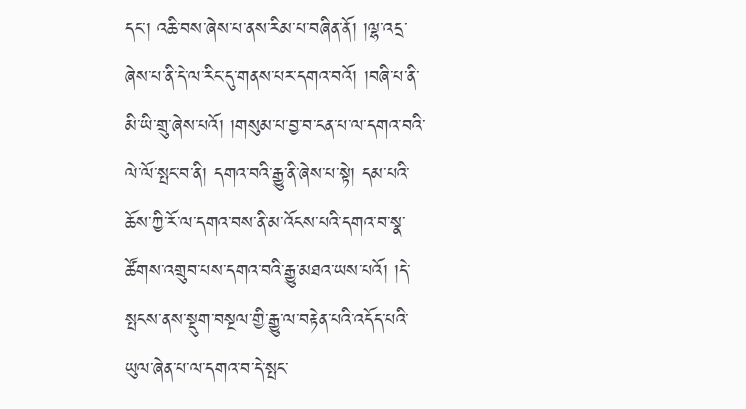དང་། འཆི་བས་ཞེས་པ་ནས་རིམ་པ་བཞིན་ནོ། །ལྷ་འདྲ་ཞེས་པ་ནི་དེ་ལ་རིང་དུ་གནས་པར་དགའ་བའོ། །བཞི་པ་ནི་མི་ཡི་གྲུ་ཞེས་པའོ། །གསུམ་པ་བྱ་བ་ངན་པ་ལ་དགའ་བའི་ལེ་ལོ་སྤང་བ་ནི། དགའ་བའི་རྒྱུ་ནི་ཞེས་པ་སྟེ། དམ་པའི་ཆོས་ཀྱི་རོ་ལ་དགའ་བས་ནི་མ་འོངས་པའི་དགའ་བ་སྣ་ཚོགས་འགྲུབ་པས་དགའ་བའི་རྒྱུ་མཐའ་ཡས་པའོ། །དེ་སྤངས་ནས་སྡུག་བསྔལ་གྱི་རྒྱུ་ལ་བརྟེན་པའི་འདོད་པའི་ཡུལ་ཞེན་པ་ལ་དགའ་བ་དེ་སྤང་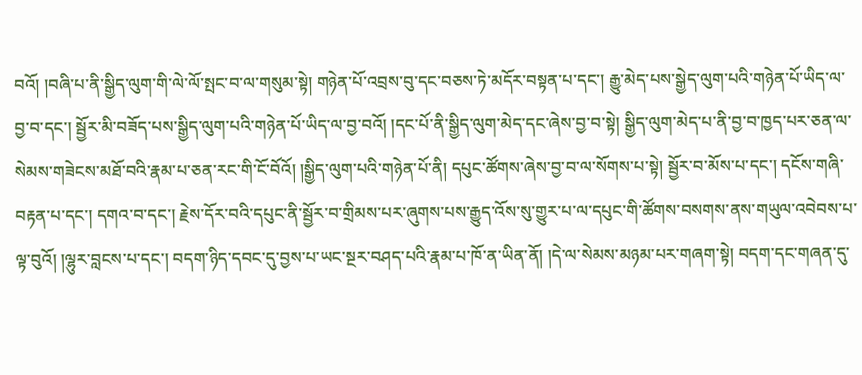བའོ། །བཞི་པ་ནི་སྒྱིད་ལུག་གི་ལེ་ལོ་སྤང་བ་ལ་གསུམ་སྟེ། གཉེན་པོ་འབྲས་བུ་དང་བཅས་ཏེ་མདོར་བསྟན་པ་དང་། རྒྱུ་མེད་པས་སྒྱེད་ལུག་པའི་གཉེན་པོ་ཡིད་ལ་བྱ་བ་དང་། སྦྱོར་མི་བཟོད་པས་སྒྱིད་ལུག་པའི་གཉེན་པོ་ཡིད་ལ་བྱ་བའོ། །དང་པོ་ནི་སྒྱིད་ལུག་མེད་དང་ཞེས་བྱ་བ་སྟེ། སྒྱིད་ལུག་མེད་པ་ནི་བྱ་བ་ཁྱད་པར་ཅན་ལ་སེམས་གཟེངས་མཐོ་བའི་རྣམ་པ་ཅན་རང་གི་ངོ་བོའོ། །སྒྱིད་ལུག་པའི་གཉེན་པོ་ནི། དཔུང་ཚོགས་ཞེས་བྱ་བ་ལ་སོགས་པ་སྟེ། སྦྱོར་བ་མོས་པ་དང་། དངོས་གཞི་བརྟན་པ་དང་། དགའ་བ་དང་། རྗེས་དོར་བའི་དཔུང་ནི་སྦྱོར་བ་གྲིམས་པར་ཞུགས་པས་རྒྱུད་འོས་སུ་གྱུར་པ་ལ་དཔུང་གི་ཚོགས་བསགས་ནས་གཡུལ་འབེབས་པ་ལྟ་བུའོ། །ལྷུར་བླངས་པ་དང་། བདག་ཉིད་དབང་དུ་བྱས་པ་ཡང་སྔར་བཤད་པའི་རྣམ་པ་ཁོ་ན་ཡིན་ནོ། །དེ་ལ་སེམས་མཉམ་པར་གཞག་སྟེ། བདག་དང་གཞན་དུ་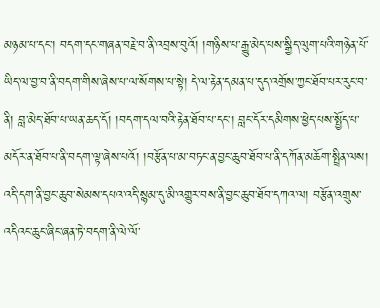མཉམ་པ་དང་། བདག་དང་གཞན་བརྗེ་བ་ནི་འབྲས་བུའོ། །གཉིས་པ་རྒྱུ་མེད་པས་སྒྱིད་ལུག་པའི་གཉེན་པོ་ཡིད་ལ་བྱ་བ་ནི་བདག་གིས་ཞེས་པ་ལ་སོགས་པ་སྟེ། དེ་ལ་རྟེན་དམན་པ་དུད་འགྲོས་ཀྱང་ཐོབ་པར་རུང་བ་ནི། བླ་མེད་ཐོབ་པ་ཡན་ཆད་དོ། །བདག་དལ་བའི་རྟེན་ཐོབ་པ་དང་། བླང་དོར་དམིགས་ཕྱེད་པས་སྤྱོད་པ་མདོར་ན་ཐོབ་པ་ནི་བདག་ལྟ་ཞེས་པའོ། །བརྩོན་པ་མ་བཏང་ན་བྱང་ཆུབ་ཐོབ་པ་ནི་དཀོན་མཆོག་སྤྲིན་ལས། འདི་དག་ནི་བྱང་ཆུབ་སེམས་དཔའ་འདི་སྙམ་དུ་མི་འགྱུར་བས་ནི་བྱང་ཆུབ་ཐོབ་དཀའ་ལ། བརྩོན་འགྲུས་འདིའང་ཆུང་ཞིང་ཞན་ཏེ་བདག་ནི་ལེ་ལོ་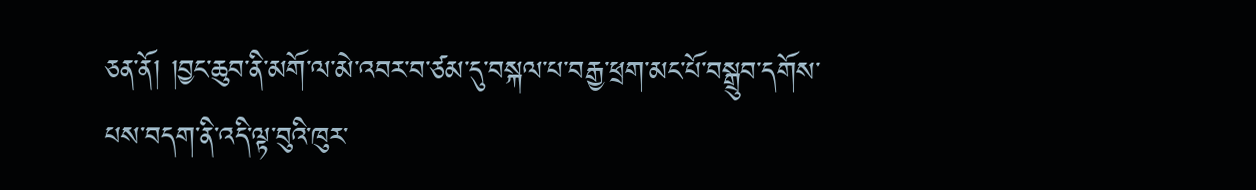ཅན་ནོ། །བྱང་ཆུབ་ནི་མགོ་ལ་མེ་འབར་བ་ཙམ་དུ་བསྐལ་པ་བརྒྱ་ཕྲག་མང་པོ་བསྒྲུབ་དགོས་པས་བདག་ནི་འདི་ལྟ་བུའི་ཁུར་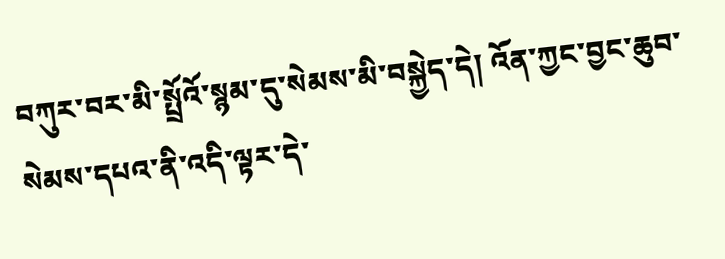བཀུར་བར་མི་སྤྲོའོ་སྙམ་དུ་སེམས་མི་བསྐྱེད་དེ། འོན་ཀྱང་བྱང་ཆུབ་སེམས་དཔའ་ནི་འདི་ལྟར་དེ་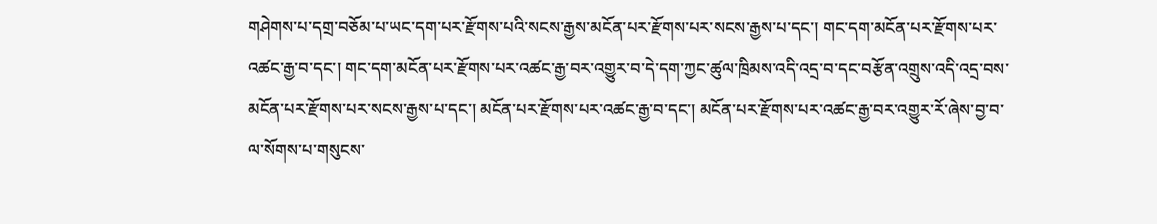གཤེགས་པ་དགྲ་བཅོམ་པ་ཡང་དག་པར་རྫོགས་པའི་སངས་རྒྱས་མངོན་པར་རྫོགས་པར་སངས་རྒྱས་པ་དང་། གང་དག་མངོན་པར་རྫོགས་པར་འཚང་རྒྱ་བ་དང་། གང་དག་མངོན་པར་རྫོགས་པར་འཚང་རྒྱ་བར་འགྱུར་བ་དེ་དག་ཀྱང་ཚུལ་ཁྲིམས་འདི་འདྲ་བ་དང་བརྩོན་འགྲུས་འདི་འདྲ་བས་མངོན་པར་རྫོགས་པར་སངས་རྒྱས་པ་དང་། མངོན་པར་རྫོགས་པར་འཚང་རྒྱ་བ་དང་། མངོན་པར་རྫོགས་པར་འཚང་རྒྱ་བར་འགྱུར་རོ་ཞེས་བྱ་བ་ལ་སོགས་པ་གསུངས་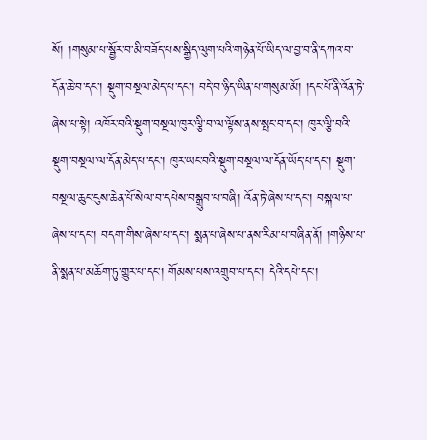སོ། །གསུམ་པ་སྦྱོར་བ་མི་བཟོད་པས་སྒྱིད་ལུག་པའི་གཉེན་པོ་ཡིད་ལ་བྱ་བ་ནི་དཀའ་བ་དོན་ཆེ་བ་དང་། སྡུག་བསྔལ་མེད་པ་དང་། བདེ་བ་ཉིད་ཡིན་པ་གསུམ་མོ། །དང་པོ་ནི་འོན་ཏེ་ཞེས་པ་སྟེ། འཁོར་བའི་སྡུག་བསྔལ་ཁུར་ལྕི་བ་ལ་ལྟོས་ནས་སྤང་བ་དང་། ཁུར་ལྕི་བའི་སྡུག་བསྔལ་ལ་དོན་མེད་པ་དང་། ཁུར་ཡང་བའི་སྡུག་བསྔལ་ལ་དོན་ཡོད་པ་དང་། སྡུག་བསྔལ་ཆུང་ངུས་ཆེན་པོ་སེལ་བ་དཔེས་བསྒྲུབ་པ་བཞི། འོན་ཏེ་ཞེས་པ་དང་། བསྐལ་པ་ཞེས་པ་དང་། བདག་གིས་ཞེས་པ་དང་། སྨན་པ་ཞེས་པ་ནས་རིམ་པ་བཞིན་ནོ། །གཉིས་པ་ནི་སྨན་པ་མཆོག་ཏུ་གྱུར་པ་དང་། གོམས་པས་འགྲུབ་པ་དང་། དེའི་དཔེ་དང་།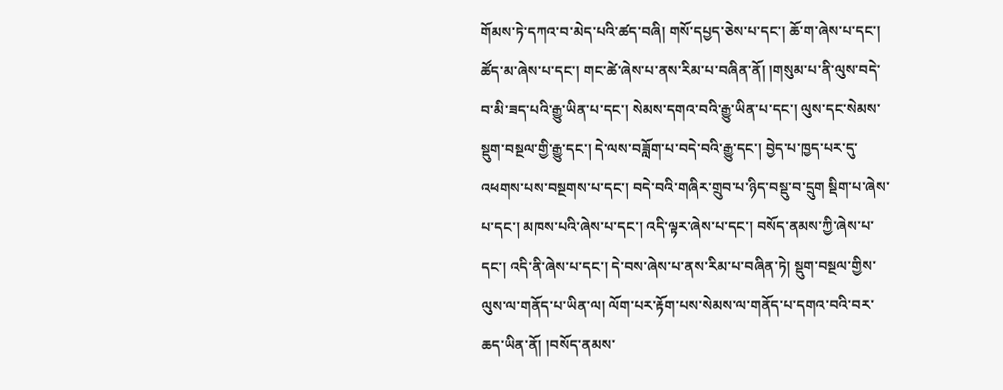གོམས་ཏེ་དཀའ་བ་མེད་པའི་ཚད་བཞི། གསོ་དཔྱད་ཅེས་པ་དང་། ཆོ་ག་ཞེས་པ་དང་། ཚོད་མ་ཞེས་པ་དང་། གང་ཚེ་ཞེས་པ་ནས་རིམ་པ་བཞིན་ནོ། །གསུམ་པ་ནི་ལུས་བདེ་བ་མི་ཟད་པའི་རྒྱུ་ཡིན་པ་དང་། སེམས་དགའ་བའི་རྒྱུ་ཡིན་པ་དང་། ལུས་དང་སེམས་སྡུག་བསྔལ་གྱི་རྒྱུ་དང་། དེ་ལས་བཟློག་པ་བདེ་བའི་རྒྱུ་དང་། བྱེད་པ་ཁྱད་པར་དུ་འཕགས་པས་བསྔགས་པ་དང་། བདེ་བའི་གཞིར་གྲུབ་པ་ཉིད་བསྡུ་བ་དྲུག སྡིག་པ་ཞེས་པ་དང་། མཁས་པའི་ཞེས་པ་དང་། འདི་ལྟར་ཞེས་པ་དང་། བསོད་ནམས་ཀྱི་ཞེས་པ་དང་། འདི་ནི་ཞེས་པ་དང་། དེ་བས་ཞེས་པ་ནས་རིམ་པ་བཞིན་ཏེ། སྡུག་བསྔལ་གྱིས་ལུས་ལ་གནོད་པ་ཡིན་ལ། ལོག་པར་རྟོག་པས་སེམས་ལ་གནོད་པ་དགའ་བའི་བར་ཆད་ཡིན་ནོ། །བསོད་ནམས་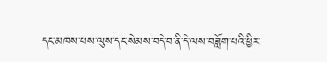དང་མཁས་པས་ལུས་དང་སེམས་བདེ་བ་ནི་དེ་ལས་བཟློག་པའི་ཕྱིར་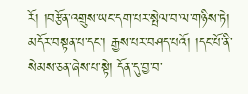རོ། །བརྩོན་འགྲུས་ཡང་དག་པར་སྤེལ་བ་ལ་གཉིས་ཏེ། མདོར་བསྟན་པ་དང་། རྒྱས་པར་བཤད་པའོ། །དང་པོ་ནི་སེམས་ཅན་ཞེས་པ་སྟེ། དོན་དུ་བྱ་བ་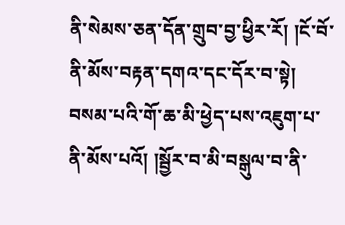ནི་སེམས་ཅན་དོན་གྲུབ་བྱ་ཕྱིར་རོ། །ངོ་བོ་ནི་མོས་བརྟན་དགའ་དང་དོར་བ་སྟེ། བསམ་པའི་གོ་ཆ་མི་ཕྱེད་པས་འཇུག་པ་ནི་མོས་པའོ། །སྦྱོར་བ་མི་བསྒུལ་བ་ནི་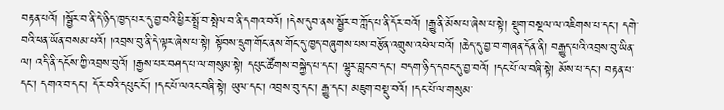བརྟན་པའོ། །སྦྱོར་བ་ནི་དེ་ཉིད་ཁྱད་པར་དུ་བྱ་བའི་ཕྱིར་སྤྲོ་བ་སྤེལ་བ་ནི་དགའ་བའོ། །དེས་དུབ་ནས་སྦྱོར་བ་ཀློད་པ་ནི་དོར་བའོ། །རྒྱུ་ནི་མོས་པ་ཞེས་པ་སྟེ། སྡུག་བསྔལ་ལ་འཇིགས་པ་དང་། དགེ་བའི་ཕན་ཡོན་བསམ་པའོ། །འབྲས་བུ་ནི་དེ་ལྟར་ཞེས་པ་སྟེ། སྟོབས་དྲུག་གོང་ནས་གོང་དུ་ཁྱད་བཞུགས་པས་བརྩོན་འགྲུས་འཕེལ་བའོ། །ཆེད་དུ་བྱ་བ་གཞན་དོན་ནི། བརྒྱུད་པའི་འབྲས་བུ་ཡིན་ལ། འདི་ནི་དངོས་ཀྱི་འབྲས་བུའོ། །རྒྱས་པར་བཤད་པ་ལ་གསུམ་སྟེ། དཔུང་ཚོགས་བསྐྱེད་པ་དང་། ལྷུར་བླང་བ་དང་། བདག་ཉིད་དབང་དུ་བྱ་བའོ། །དང་པོ་ལ་བཞི་སྟེ། མོས་པ་དང་། བརྟན་པ་དང་། དགའ་བ་དང་། དོར་བའི་དཔུང་ངོ་། །དང་པོ་ལའང་བཞི་སྟེ། ཡུལ་དང་། འབྲས་བུ་དང་། རྒྱུ་དང་། མཇུག་བསྡུ་བའོ། །དང་པོ་ལ་གསུམ་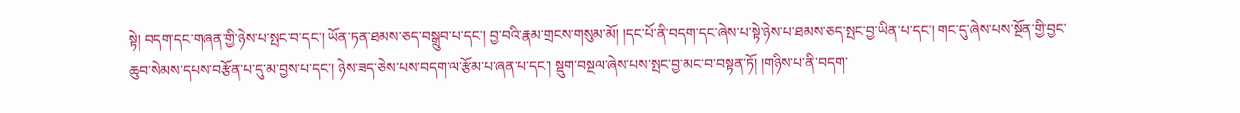སྟེ། བདག་དང་གཞན་གྱི་ཉེས་པ་སྤང་བ་དང་། ཡོན་ཏན་ཐམས་ཅད་བསྒྲུབ་པ་དང་། བྱ་བའི་རྣམ་གྲངས་གསུམ་མོ། །དང་པོ་ནི་བདག་དང་ཞེས་པ་སྟེ་ཉེས་པ་ཐམས་ཅད་སྤང་བྱ་ཡིན་པ་དང་། གང་དུ་ཞེས་པས་སྔོན་གྱི་བྱང་ཆུབ་སེམས་དཔས་བརྩོན་པ་དུ་མ་བྱས་པ་དང་། ཉེས་ཟད་ཅེས་པས་བདག་ལ་རྩོམ་པ་ཞན་པ་དང་། སྡུག་བསྔལ་ཞེས་པས་སྤང་བྱ་མང་བ་བསྟན་ཏོ། །གཉིས་པ་ནི་བདག་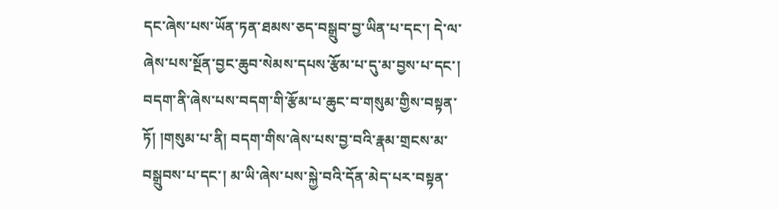དང་ཞེས་པས་ཡོན་ཏན་ཐམས་ཅད་བསྒྲུབ་བྱ་ཡིན་པ་དང་། དེ་ལ་ཞེས་པས་སྔོན་བྱང་ཆུབ་སེམས་དཔས་རྩོམ་པ་དུ་མ་བྱས་པ་དང་། བདག་ནི་ཞེས་པས་བདག་གི་རྩོམ་པ་ཆུང་བ་གསུམ་གྱིས་བསྟན་ཏོ། །གསུམ་པ་ནི། བདག་གིས་ཞེས་པས་བྱ་བའི་རྣམ་གྲངས་མ་བསྒྲུབས་པ་དང་། མ་ཡི་ཞེས་པས་སྐྱེ་བའི་དོན་མེད་པར་བསྟན་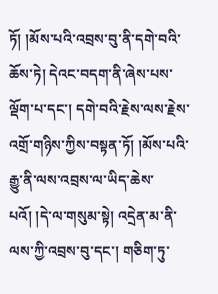ཏོ། །མོས་པའི་འབྲས་བུ་ནི་དགེ་བའི་ཆོས་ཏེ། དེའང་བདག་ནི་ཞེས་པས་ལྡོག་པ་དང་། དགེ་བའི་རྗེས་ལས་རྗེས་འགྲོ་གཉིས་ཀྱིས་བསྟན་ཏོ། །མོས་པའི་རྒྱུ་ནི་ལས་འབྲས་ལ་ཡིད་ཆེས་པའོ། །དེ་ལ་གསུམ་སྟེ། འདྲེན་མ་ནི་ལས་ཀྱི་འབྲས་བུ་དང་། གཅིག་ཏུ་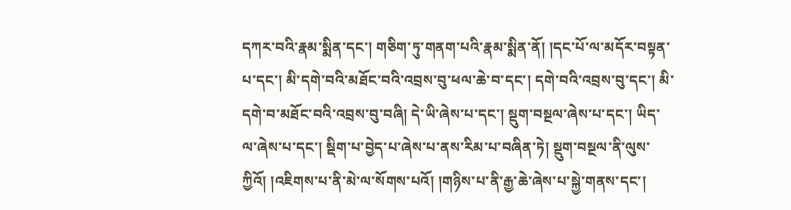དཀར་བའི་རྣམ་སྨིན་དང་། གཅིག་ཏུ་གནག་པའི་རྣམ་སྨིན་ནོ། །དང་པོ་ལ་མདོར་བསྟན་པ་དང་། མི་དགེ་བའི་མཐོང་བའི་འབྲས་བུ་ཕལ་ཆེ་བ་དང་། དགེ་བའི་འབྲས་བུ་དང་། མི་དགེ་བ་མཐོང་བའི་འབྲས་བུ་བཞི། དེ་ཡི་ཞེས་པ་དང་། སྡུག་བསྔལ་ཞེས་པ་དང་། ཡིད་ལ་ཞེས་པ་དང་། སྡིག་པ་བྱེད་པ་ཞེས་པ་ནས་རིམ་པ་བཞིན་ཏེ། སྡུག་བསྔལ་ནི་ལུས་ཀྱིའོ། །འཇིགས་པ་ནི་མེ་ལ་སོགས་པའོ། །གཉིས་པ་ནི་རྒྱ་ཆེ་ཞེས་པ་སྐྱེ་གནས་དང་།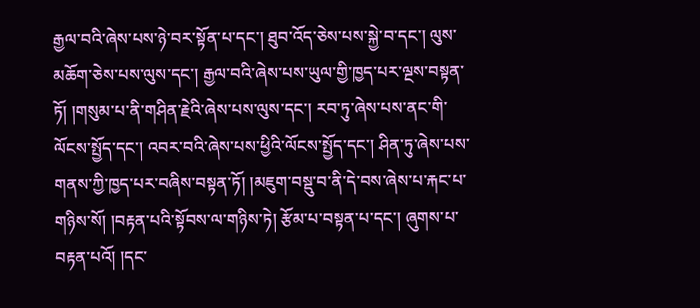རྒྱལ་བའི་ཞེས་པས་ཉེ་བར་སྟོན་པ་དང་། ཐུབ་འོད་ཅེས་པས་སྐྱེ་བ་དང་། ལུས་མཆོག་ཅེས་པས་ལུས་དང་། རྒྱལ་བའི་ཞེས་པས་ཡུལ་གྱི་ཁྱད་པར་ལྔས་བསྟན་ཏོ། །གསུམ་པ་ནི་གཤིན་རྗེའི་ཞེས་པས་ལུས་དང་། རབ་ཏུ་ཞེས་པས་ནང་གི་ལོངས་སྤྱོད་དང་། འབར་བའི་ཞེས་པས་ཕྱིའི་ལོངས་སྤྱོད་དང་། ཤིན་ཏུ་ཞེས་པས་གནས་ཀྱི་ཁྱད་པར་བཞིས་བསྟན་ཏོ། །མཇུག་བསྡུ་བ་ནི་དེ་བས་ཞེས་པ་རྐང་པ་གཉིས་སོ། །བརྟན་པའི་སྟོབས་ལ་གཉིས་ཏེ། རྩོམ་པ་བསྟན་པ་དང་། ཞུགས་པ་བརྟན་པའོ། །དང་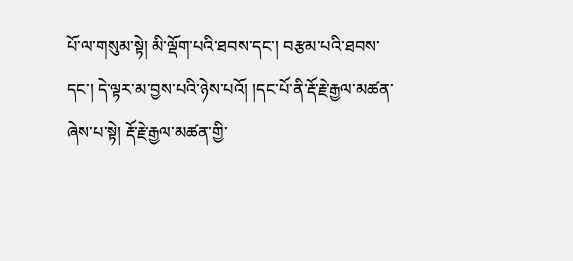པོ་ལ་གསུམ་སྟེ། མི་ལྡོག་པའི་ཐབས་དང་། བརྩམ་པའི་ཐབས་དང་། དེ་ལྟར་མ་བྱས་པའི་ཉེས་པའོ། །དང་པོ་ནི་རྡོ་རྗེ་རྒྱལ་མཚན་ཞེས་པ་སྟེ། རྡོ་རྗེ་རྒྱལ་མཚན་གྱི་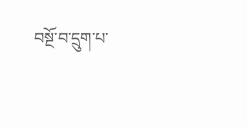བསྔོ་བ་དྲུག་པ་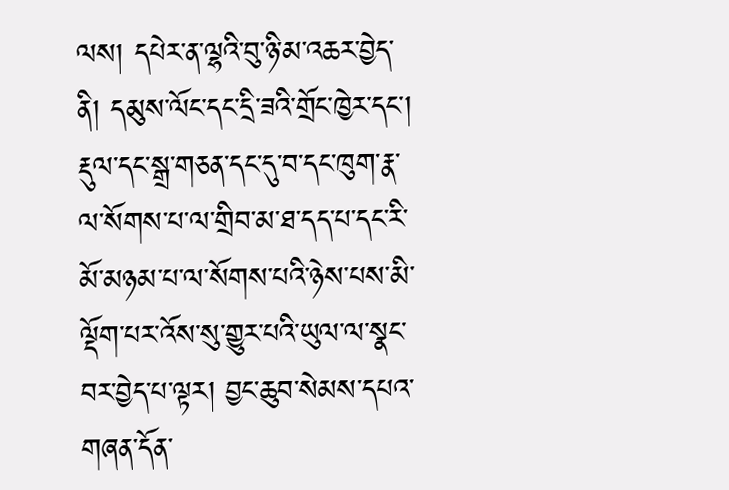ལས། དཔེར་ན་ལྷའི་བུ་ཉི་མ་འཆར་བྱེད་ནི། དམུས་ལོང་དང་དྲི་ཟའི་གྲོང་ཁྱེར་དང་། རྡུལ་དང་སྒྲ་གཅན་དང་དུ་བ་དང་ཁུག་རྣ་ལ་སོགས་པ་ལ་གྲིབ་མ་ཐ་དད་པ་དང་རི་མོ་མཉམ་པ་ལ་སོགས་པའི་ཉེས་པས་མི་ལྡོག་པར་འོས་སུ་གྱུར་པའི་ཡུལ་ལ་སྣང་བར་བྱེད་པ་ལྟར། བྱང་ཆུབ་སེམས་དཔའ་གཞན་དོན་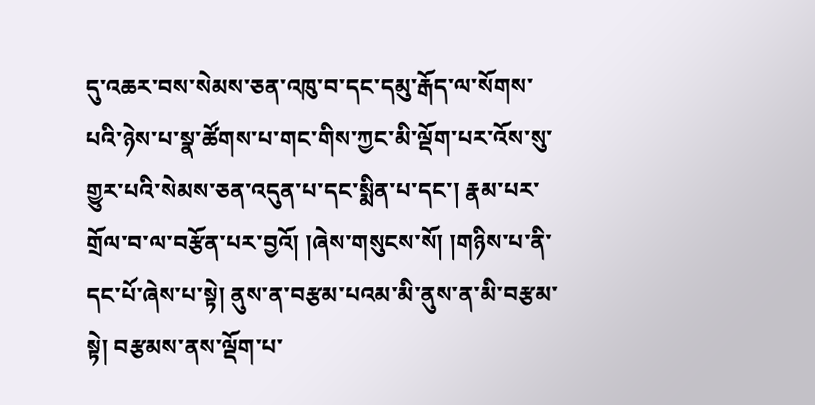དུ་འཆར་བས་སེམས་ཅན་འཁུ་བ་དང་དམུ་རྒོད་ལ་སོགས་པའི་ཉེས་པ་སྣ་ཚོགས་པ་གང་གིས་ཀྱང་མི་ལྡོག་པར་འོས་སུ་གྱུར་པའི་སེམས་ཅན་འདུན་པ་དང་སྨིན་པ་དང་། རྣམ་པར་གྲོལ་བ་ལ་བརྩོན་པར་བྱའོ། །ཞེས་གསུངས་སོ། །གཉིས་པ་ནི་དང་པོ་ཞེས་པ་སྟེ། ནུས་ན་བརྩམ་པའམ་མི་ནུས་ན་མི་བརྩམ་སྟེ། བརྩམས་ནས་ལྡོག་པ་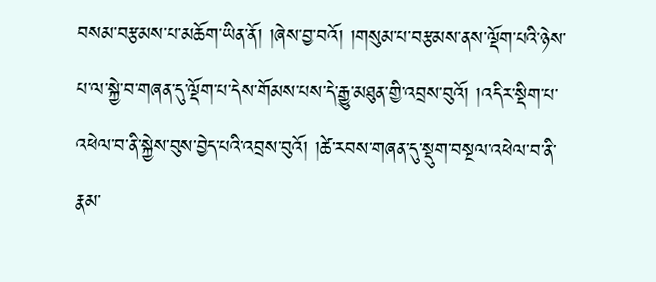བསམ་བརྩམས་པ་མཆོག་ཡིན་ནོ། །ཞེས་བྱ་བའོ། །གསུམ་པ་བརྩམས་ནས་ལྡོག་པའི་ཉེས་པ་ལ་སྐྱེ་བ་གཞན་དུ་ལྡོག་པ་དེས་གོམས་པས་དེ་རྒྱུ་མཐུན་གྱི་འབྲས་བུའོ། །འདིར་སྡིག་པ་འཕེལ་བ་ནི་སྐྱེས་བུས་བྱེད་པའི་འབྲས་བུའོ། །ཚེ་རབས་གཞན་དུ་སྡུག་བསྔལ་འཕེལ་བ་ནི་རྣམ་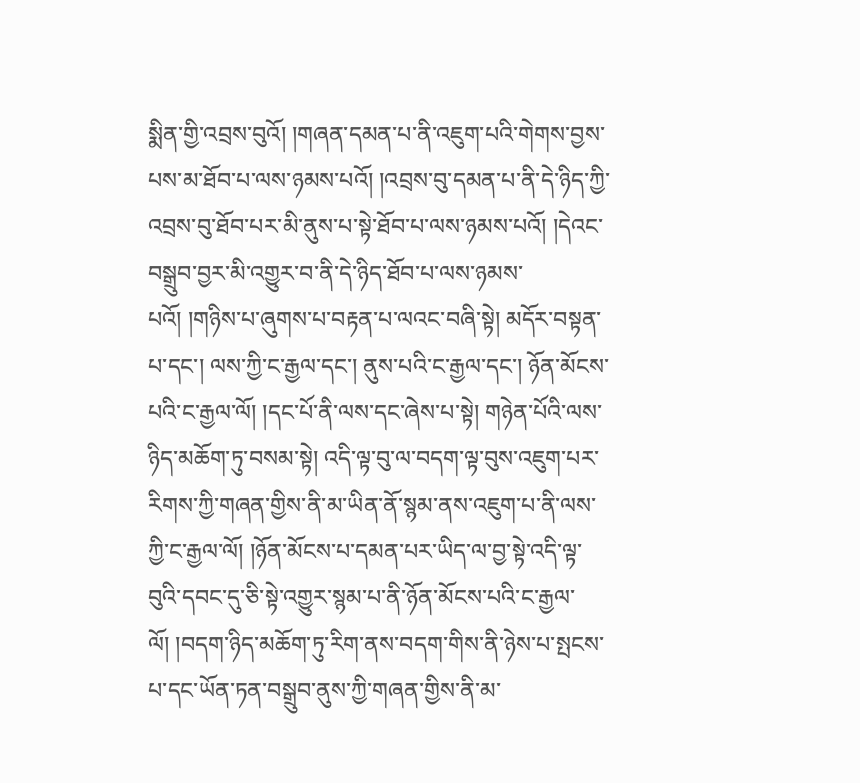སྨིན་གྱི་འབྲས་བུའོ། །གཞན་དམན་པ་ནི་འཇུག་པའི་གེགས་བྱས་པས་མ་ཐོབ་པ་ལས་ཉམས་པའོ། །འབྲས་བུ་དམན་པ་ནི་དེ་ཉིད་ཀྱི་འབྲས་བུ་ཐོབ་པར་མི་ནུས་པ་སྟེ་ཐོབ་པ་ལས་ཉམས་པའོ། །དེའང་བསྒྲུབ་བྱར་མི་འགྱུར་བ་ནི་དེ་ཉིད་ཐོབ་པ་ལས་ཉམས་པའོ། །གཉིས་པ་ཞུགས་པ་བརྟན་པ་ལའང་བཞི་སྟེ། མདོར་བསྟན་པ་དང་། ལས་ཀྱི་ང་རྒྱལ་དང་། ནུས་པའི་ང་རྒྱལ་དང་། ཉོན་མོངས་པའི་ང་རྒྱལ་ལོ། །དང་པོ་ནི་ལས་དང་ཞེས་པ་སྟེ། གཉེན་པོའི་ལས་ཉིད་མཆོག་ཏུ་བསམ་སྟེ། འདི་ལྟ་བུ་ལ་བདག་ལྟ་བུས་འཇུག་པར་རིགས་ཀྱི་གཞན་གྱིས་ནི་མ་ཡིན་ནོ་སྙམ་ནས་འཇུག་པ་ནི་ལས་ཀྱི་ང་རྒྱལ་ལོ། །ཉོན་མོངས་པ་དམན་པར་ཡིད་ལ་བྱ་སྟེ་འདི་ལྟ་བུའི་དབང་དུ་ཅི་སྟེ་འགྱུར་སྙམ་པ་ནི་ཉོན་མོངས་པའི་ང་རྒྱལ་ལོ། །བདག་ཉིད་མཆོག་ཏུ་རིག་ནས་བདག་གིས་ནི་ཉེས་པ་སྤངས་པ་དང་ཡོན་ཏན་བསྒྲུབ་ནུས་ཀྱི་གཞན་གྱིས་ནི་མ་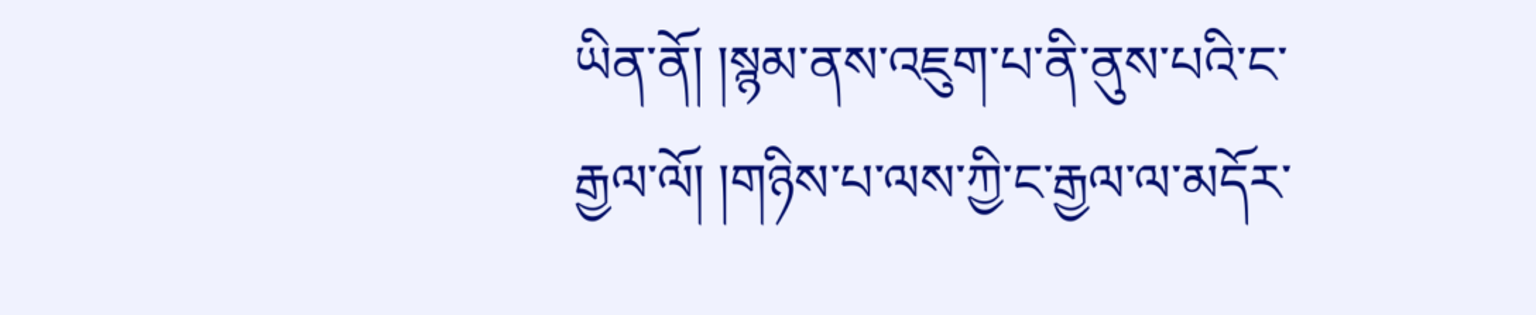ཡིན་ནོ། །སྙམ་ནས་འཇུག་པ་ནི་ནུས་པའི་ང་རྒྱལ་ལོ། །གཉིས་པ་ལས་ཀྱི་ང་རྒྱལ་ལ་མདོར་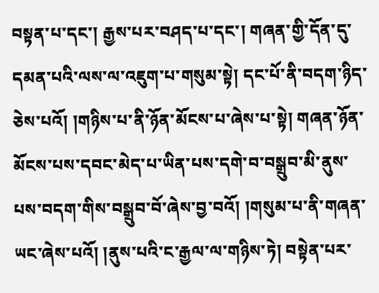བསྟན་པ་དང་། རྒྱས་པར་བཤད་པ་དང་། གཞན་གྱི་དོན་དུ་དམན་པའི་ལས་ལ་འཇུག་པ་གསུམ་སྟེ། དང་པོ་ནི་བདག་ཉིད་ཅེས་པའོ། །གཉིས་པ་ནི་ཉོན་མོངས་པ་ཞེས་པ་སྟེ། གཞན་ཉོན་མོངས་པས་དབང་མེད་པ་ཡིན་པས་དགེ་བ་བསྒྲུབ་མི་ནུས་པས་བདག་གིས་བསྒྲུབ་བོ་ཞེས་བྱ་བའོ། །གསུམ་པ་ནི་གཞན་ཡང་ཞེས་པའོ། །ནུས་པའི་ང་རྒྱལ་ལ་གཉིས་ཏེ། བསྟེན་པར་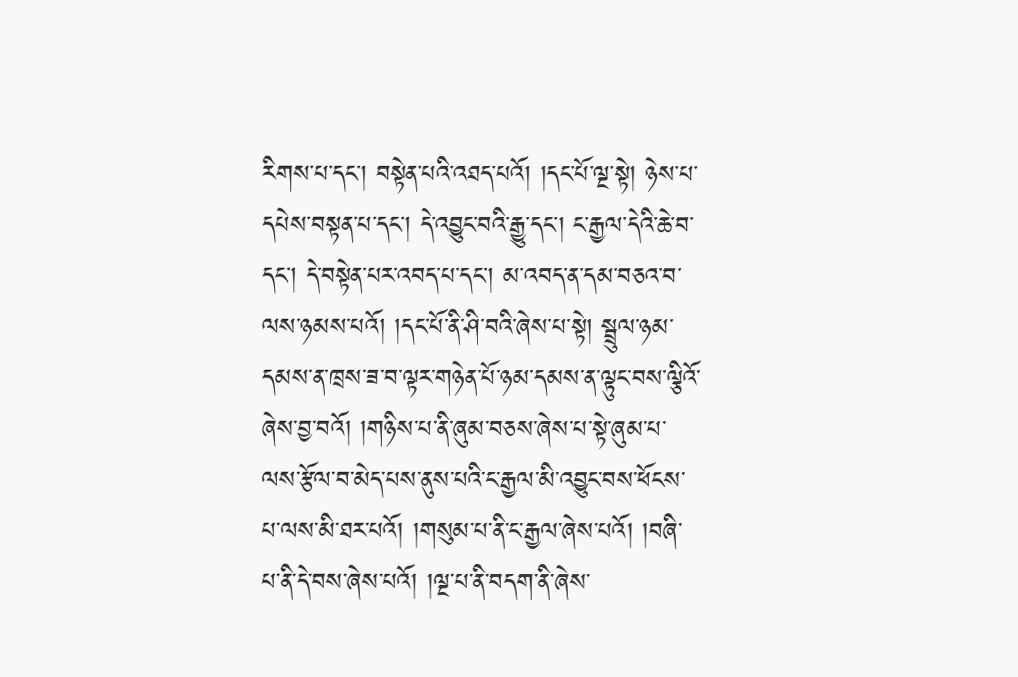རིགས་པ་དང་། བསྟེན་པའི་འཐད་པའོ། །དང་པོ་ལྔ་སྟེ། ཉེས་པ་དཔེས་བསྟན་པ་དང་། དེ་འབྱུང་བའི་རྒྱུ་དང་། ང་རྒྱལ་དེའི་ཆེ་བ་དང་། དེ་བསྟེན་པར་འབད་པ་དང་། མ་འབད་ན་དམ་བཅའ་བ་ལས་ཉམས་པའོ། །དང་པོ་ནི་ཤི་བའི་ཞེས་པ་སྟེ། སྦྲུལ་ཉམ་དམས་ན་ཁྲས་ཟ་བ་ལྟར་གཉེན་པོ་ཉམ་དམས་ན་ལྟུང་བས་ལྕིའོ་ཞེས་བྱ་བའོ། །གཉིས་པ་ནི་ཞུམ་བཅས་ཞེས་པ་སྟེ་ཞུམ་པ་ལས་རྩོལ་བ་མེད་པས་ནུས་པའི་ང་རྒྱལ་མི་འབྱུང་བས་ཕོངས་པ་ལས་མི་ཐར་པའོ། །གསུམ་པ་ནི་ང་རྒྱལ་ཞེས་པའོ། །བཞི་པ་ནི་དེ་བས་ཞེས་པའོ། །ལྔ་པ་ནི་བདག་ནི་ཞེས་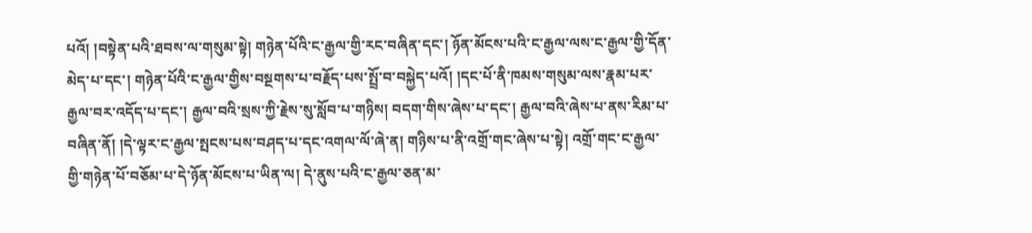པའོ། །བསྟེན་པའི་ཐབས་ལ་གསུམ་སྟེ། གཉེན་པོའི་ང་རྒྱལ་གྱི་རང་བཞིན་དང་། ཉོན་མོངས་པའི་ང་རྒྱལ་ལས་ང་རྒྱལ་གྱི་དོན་མེད་པ་དང་། གཉེན་པོའི་ང་རྒྱལ་གྱིས་བསྔགས་པ་བརྗོད་པས་སྤྲོ་བ་བསྐྱེད་པའོ། །དང་པོ་ནི་ཁམས་གསུམ་ལས་རྣམ་པར་རྒྱལ་བར་འདོད་པ་དང་། རྒྱལ་བའི་སྲས་ཀྱི་རྗེས་སུ་སློབ་པ་གཉིས། བདག་གིས་ཞེས་པ་དང་། རྒྱལ་བའི་ཞེས་པ་ནས་རིམ་པ་བཞིན་ནོ། །དེ་ལྟར་ང་རྒྱལ་སྤངས་པས་བཤད་པ་དང་འགལ་ལོ་ཞེ་ན། གཉིས་པ་ནི་འགྲོ་གང་ཞེས་པ་སྟེ། འགྲོ་གང་ང་རྒྱལ་གྱི་གཉེན་པོ་བཅོམ་པ་དེ་ཉོན་མོངས་པ་ཡིན་ལ། དེ་ནུས་པའི་ང་རྒྱལ་ཅན་མ་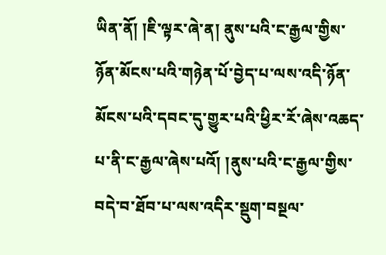ཡིན་ནོ། །ཇི་ལྟར་ཞེ་ན། ནུས་པའི་ང་རྒྱལ་གྱིས་ཉོན་མོངས་པའི་གཉེན་པོ་བྱེད་པ་ལས་འདི་ཉོན་མོངས་པའི་དབང་དུ་གྱུར་པའི་ཕྱིར་རོ་ཞེས་འཆད་པ་ནི་ང་རྒྱལ་ཞེས་པའོ། །ནུས་པའི་ང་རྒྱལ་གྱིས་བདེ་བ་ཐོབ་པ་ལས་འདིར་སྡུག་བསྔལ་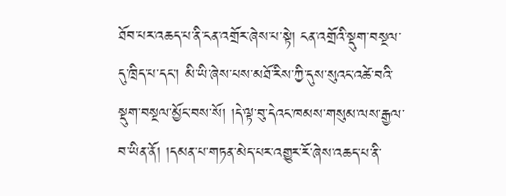ཐོབ་པར་འཆད་པ་ནི་ངན་འགྲོར་ཞེས་པ་སྟེ། ངན་འགྲོའི་སྡུག་བསྔལ་དུ་ཁྲིད་པ་དང་། མི་ཡི་ཞེས་པས་མཐོ་རིས་ཀྱི་དུས་སུའང་འཚེ་བའི་སྡུག་བསྔལ་མྱོང་བས་སོ། །དེ་ལྟ་བུ་དེའང་ཁམས་གསུམ་ལས་རྒྱལ་བ་ཡིན་ནོ། །དམན་པ་གཏན་མེད་པར་འགྱུར་རོ་ཞེས་འཆད་པ་ནི་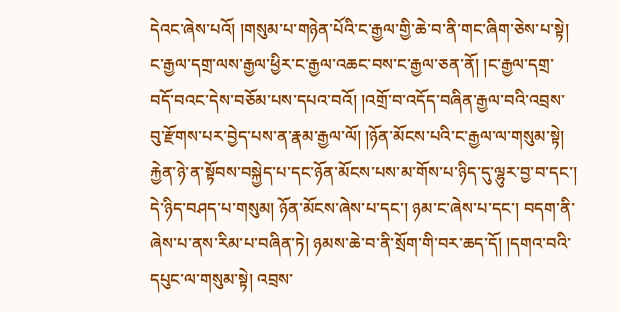དེའང་ཞེས་པའོ། །གསུམ་པ་གཉེན་པོའི་ང་རྒྱལ་གྱི་ཆེ་བ་ནི་གང་ཞིག་ཅེས་པ་སྟེ། ང་རྒྱལ་དགྲ་ལས་རྒྱལ་ཕྱིར་ང་རྒྱལ་འཆང་བས་ང་རྒྱལ་ཅན་ནོ། །ང་རྒྱལ་དགྲ་བདོ་བའང་དེས་བཅོམ་པས་དཔའ་བའོ། །འགྲོ་བ་འདོད་བཞིན་རྒྱལ་བའི་འབྲས་བུ་རྫོགས་པར་བྱེད་པས་ན་རྣམ་རྒྱལ་ལོ། །ཉོན་མོངས་པའི་ང་རྒྱལ་ལ་གསུམ་སྟེ། རྐྱེན་ཉེ་ན་སྟོབས་བསྐྱེད་པ་དང་ཉོན་མོངས་པས་མ་གོས་པ་ཉིད་དུ་ལྷུར་བྱ་བ་དང་། དེ་ཉིད་བཤད་པ་གསུམ། ཉོན་མོངས་ཞེས་པ་དང་། ཉམ་ང་ཞེས་པ་དང་། བདག་ནི་ཞེས་པ་ནས་རིམ་པ་བཞིན་ཏེ། ཉམས་ཆེ་བ་ནི་སྲོག་གི་བར་ཆད་དོ། །དགའ་བའི་དཔུང་ལ་གསུམ་སྟེ། འབྲས་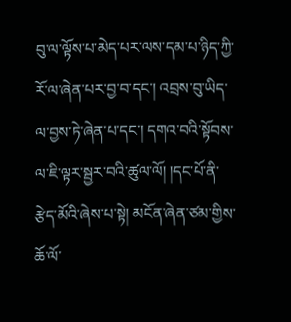བུ་ལ་ལྟོས་པ་མེད་པར་ལས་དམ་པ་ཉིད་ཀྱི་རོ་ལ་ཞེན་པར་བྱ་བ་དང་། འབྲས་བུ་ཡིད་ལ་བྱས་ཏེ་ཞེན་པ་དང་། དགའ་བའི་སྟོབས་ལ་ཇི་ལྟར་སྦྱར་བའི་ཚུལ་ལོ། །དང་པོ་ནི་རྩེད་མོའི་ཞེས་པ་སྟེ། མངོན་ཞེན་ཙམ་གྱིས་ཆོ་ལོ་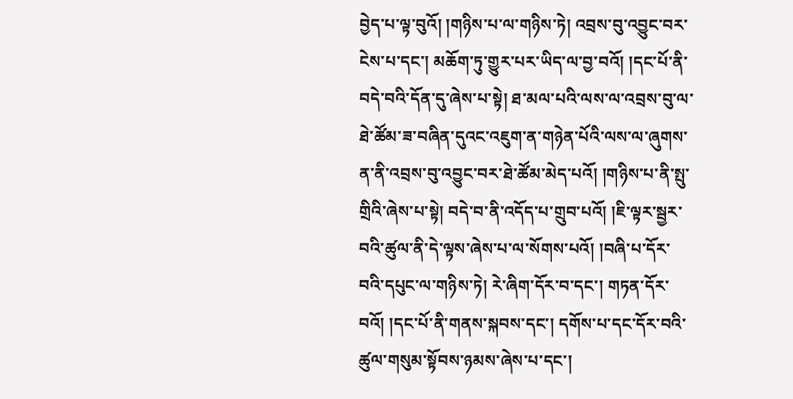བྱེད་པ་ལྟ་བུའོ། །གཉིས་པ་ལ་གཉིས་ཏེ། འབྲས་བུ་འབྱུང་བར་ངེས་པ་དང་། མཆོག་ཏུ་གྱུར་པར་ཡིད་ལ་བྱ་བའོ། །དང་པོ་ནི་བདེ་བའི་དོན་དུ་ཞེས་པ་སྟེ། ཐ་མལ་པའི་ལས་ལ་འབྲས་བུ་ལ་ཐེ་ཚོམ་ཟ་བཞིན་དུའང་འཇུག་ན་གཉེན་པོའི་ལས་ལ་ཞུགས་ན་ནི་འབྲས་བུ་འབྱུང་བར་ཐེ་ཚོམ་མེད་པའོ། །གཉིས་པ་ནི་སྤུ་གྲིའི་ཞེས་པ་སྟེ། བདེ་བ་ནི་འདོད་པ་གྲུབ་པའོ། །ཇི་ལྟར་སྦྱར་བའི་ཚུལ་ནི་དེ་ལྟས་ཞེས་པ་ལ་སོགས་པའོ། །བཞི་པ་དོར་བའི་དཔུང་ལ་གཉིས་ཏེ། རེ་ཞིག་དོར་བ་དང་། གཏན་དོར་བའོ། །དང་པོ་ནི་གནས་སྐབས་དང་། དགོས་པ་དང་དོར་བའི་ཚུལ་གསུམ་སྟོབས་ཉམས་ཞེས་པ་དང་།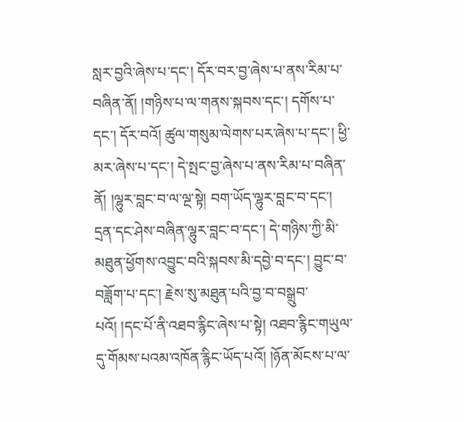སླར་བྱའི་ཞེས་པ་དང་། དོར་བར་བྱ་ཞེས་པ་ནས་རིམ་པ་བཞིན་ནོ། །གཉིས་པ་ལ་གནས་སྐབས་དང་། དགོས་པ་དང་། དོར་བའོ། ཚུལ་གསུམ་ལེགས་པར་ཞེས་པ་དང་། ཕྱི་མར་ཞེས་པ་དང་། དེ་སྤང་བྱ་ཞེས་པ་ནས་རིམ་པ་བཞིན་ནོ། །ལྷུར་བླང་བ་ལ་ལྔ་སྟེ། བག་ཡོད་ལྷུར་བླང་བ་དང་། དྲན་དང་ཤེས་བཞིན་ལྷུར་བླང་བ་དང་། དེ་གཉིས་ཀྱི་མི་མཐུན་ཕྱོགས་འབྱུང་བའི་སྐབས་མི་དབྱེ་བ་དང་། བྱུང་བ་བཟློག་པ་དང་། རྗེས་སུ་མཐུན་པའི་བྱ་བ་བསྒྲུབ་པའོ། །དང་པོ་ནི་འཐབ་རྙིང་ཞེས་པ་སྟེ། འཐབ་རྙིང་གཡུལ་དུ་གོམས་པའམ་འཁོན་རྙིང་ཡོད་པའོ། །ཉོན་མོངས་པ་ལ་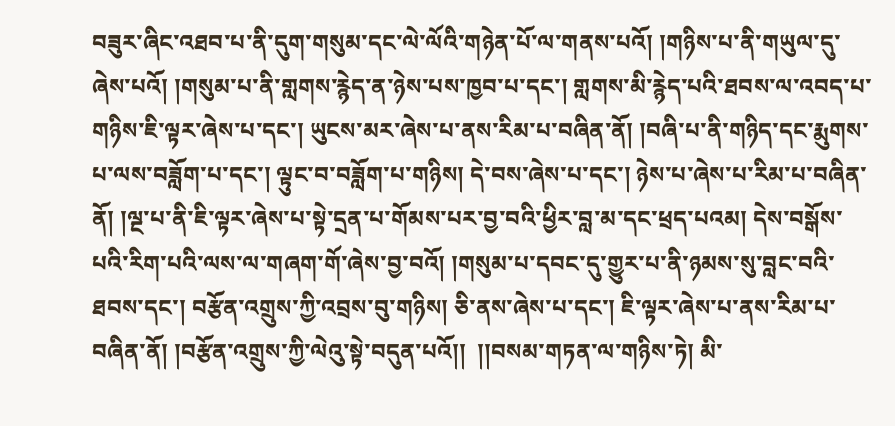བཟུར་ཞིང་འཐབ་པ་ནི་དུག་གསུམ་དང་ལེ་ལོའི་གཉེན་པོ་ལ་གནས་པའོ། །གཉིས་པ་ནི་གཡུལ་དུ་ཞེས་པའོ། །གསུམ་པ་ནི་གླགས་རྙེད་ན་ཉེས་པས་ཁྱབ་པ་དང་། གླགས་མི་རྙེད་པའི་ཐབས་ལ་འབད་པ་གཉིས་ཇི་ལྟར་ཞེས་པ་དང་། ཡུངས་མར་ཞེས་པ་ནས་རིམ་པ་བཞིན་ནོ། །བཞི་པ་ནི་གཉིད་དང་རྨུགས་པ་ལས་བཟློག་པ་དང་། ལྟུང་བ་བཟློག་པ་གཉིས། དེ་བས་ཞེས་པ་དང་། ཉེས་པ་ཞེས་པ་རིམ་པ་བཞིན་ནོ། །ལྔ་པ་ནི་ཇི་ལྟར་ཞེས་པ་སྟེ་དྲན་པ་གོམས་པར་བྱ་བའི་ཕྱིར་བླ་མ་དང་ཕྲད་པའམ། དེས་བསྒོས་པའི་རིག་པའི་ལས་ལ་གཞག་གོ་ཞེས་བྱ་བའོ། །གསུམ་པ་དབང་དུ་གྱུར་པ་ནི་ཉམས་སུ་བླང་བའི་ཐབས་དང་། བརྩོན་འགྲུས་ཀྱི་འབྲས་བུ་གཉིས། ཅི་ནས་ཞེས་པ་དང་། ཇི་ལྟར་ཞེས་པ་ནས་རིམ་པ་བཞིན་ནོ། །བརྩོན་འགྲུས་ཀྱི་ལེའུ་སྟེ་བདུན་པའོ།།  །།བསམ་གཏན་ལ་གཉིས་ཏེ། མི་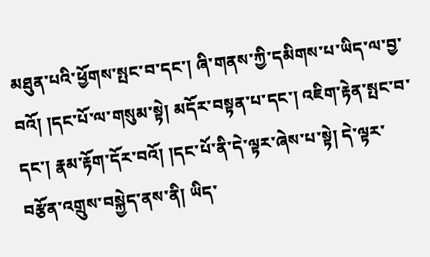མཐུན་པའི་ཕྱོགས་སྤང་བ་དང་། ཞི་གནས་ཀྱི་དམིགས་པ་ཡིད་ལ་བྱ་བའོ། །དང་པོ་ལ་གསུམ་སྟེ། མདོར་བསྟན་པ་དང་། འཇིག་རྟེན་སྤང་བ་དང་། རྣམ་རྟོག་དོར་བའོ། །དང་པོ་ནི་དེ་ལྟར་ཞེས་པ་སྟེ། དེ་ལྟར་བརྩོན་འགྲུས་བསྐྱེད་ནས་ནི། ཡིད་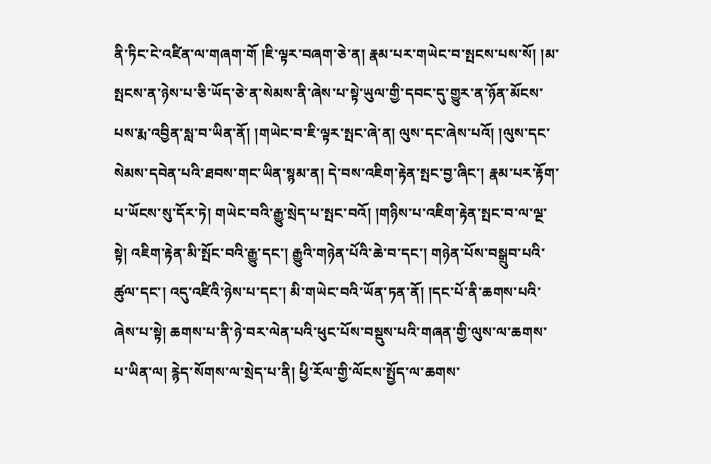ནི་ཏིང་ངེ་འཛིན་ལ་གཞག་གོ །ཇི་ལྟར་བཞག་ཅེ་ན། རྣམ་པར་གཡེང་བ་སྤངས་པས་སོ། །མ་སྤངས་ན་ཉེས་པ་ཅི་ཡོད་ཅེ་ན་སེམས་ནི་ཞེས་པ་སྟེ་ཡུལ་གྱི་དབང་དུ་གྱུར་ན་ཉོན་མོངས་པས་རྨ་འབྱིན་སླ་བ་ཡིན་ནོ། །གཡེང་བ་ཇི་ལྟར་སྤང་ཞེ་ན། ལུས་དང་ཞེས་པའོ། །ལུས་དང་སེམས་དབེན་པའི་ཐབས་གང་ཡིན་སྙམ་ན། དེ་བས་འཇིག་རྟེན་སྤང་བྱ་ཞིང་། རྣམ་པར་རྟོག་པ་ཡོངས་སུ་དོར་ཏེ། གཡེང་བའི་རྒྱུ་སྲེད་པ་སྤང་བའོ། །གཉིས་པ་འཇིག་རྟེན་སྤང་བ་ལ་ལྔ་སྟེ། འཇིག་རྟེན་མི་སྤོང་བའི་རྒྱུ་དང་། རྒྱུའི་གཉེན་པོའི་ཆེ་བ་དང་། གཉེན་པོས་བསྒྲུབ་པའི་ཚུལ་དང་། འདུ་འཛིའི་ཉེས་པ་དང་། མི་གཡེང་བའི་ཡོན་ཏན་ནོ། །དང་པོ་ནི་ཆགས་པའི་ཞེས་པ་སྟེ། ཆགས་པ་ནི་ཉེ་བར་ལེན་པའི་ཕུང་པོས་བསྡུས་པའི་གཞན་གྱི་ལུས་ལ་ཆགས་པ་ཡིན་ལ། རྙེད་སོགས་ལ་སྲེད་པ་ནི། ཕྱི་རོལ་གྱི་ལོངས་སྤྱོད་ལ་ཆགས་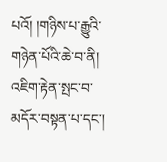པའོ། །གཉིས་པ་རྒྱུའི་གཉེན་པོའི་ཆེ་བ་ནི། འཇིག་རྟེན་སྤང་བ་མདོར་བསྟན་པ་དང་།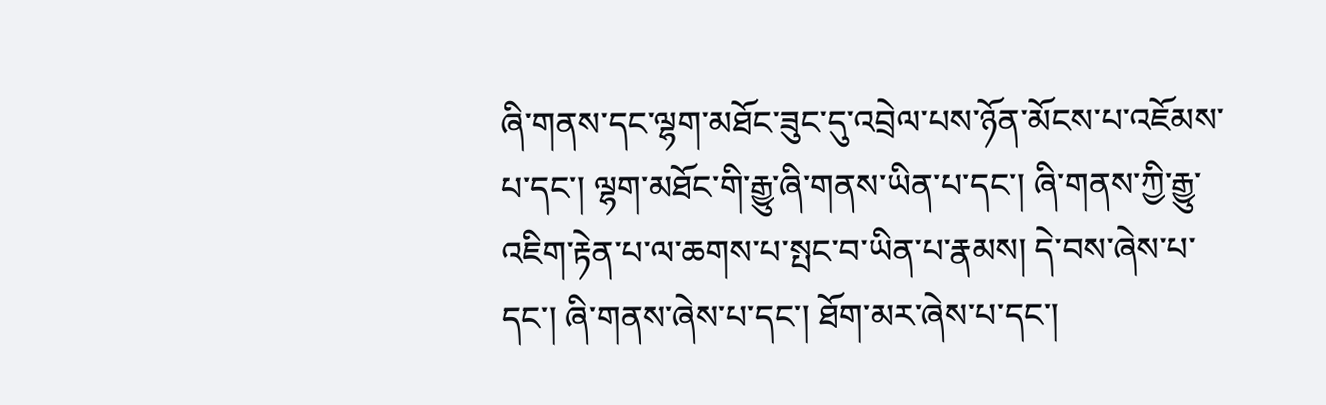ཞི་གནས་དང་ལྷག་མཐོང་ཟུང་དུ་འབྲེལ་པས་ཉོན་མོངས་པ་འཇོམས་པ་དང་། ལྷག་མཐོང་གི་རྒྱུ་ཞི་གནས་ཡིན་པ་དང་། ཞི་གནས་ཀྱི་རྒྱུ་འཇིག་རྟེན་པ་ལ་ཆགས་པ་སྤང་བ་ཡིན་པ་རྣམས། དེ་བས་ཞེས་པ་དང་། ཞི་གནས་ཞེས་པ་དང་། ཐོག་མར་ཞེས་པ་དང་།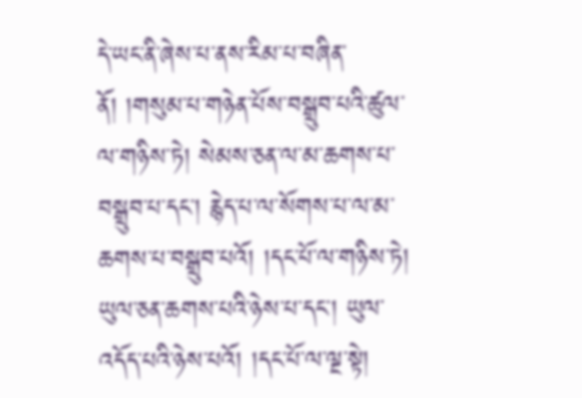དེ་ཡང་ནི་ཞེས་པ་ནས་རིམ་པ་བཞིན་ནོ། །གསུམ་པ་གཉེན་པོས་བསྒྲུབ་པའི་ཚུལ་ལ་གཉིས་ཏེ། སེམས་ཅན་ལ་མ་ཆགས་པ་བསྒྲུབ་པ་དང་། རྙེད་པ་ལ་སོགས་པ་ལ་མ་ཆགས་པ་བསྒྲུབ་པའོ། །དང་པོ་ལ་གཉིས་ཏེ། ཡུལ་ཅན་ཆགས་པའི་ཉེས་པ་དང་། ཡུལ་འདོད་པའི་ཉེས་པའོ། །དང་པོ་ལ་ལྔ་སྟེ།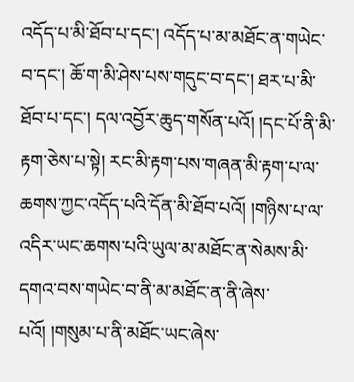འདོད་པ་མི་ཐོབ་པ་དང་། འདོད་པ་མ་མཐོང་ན་གཡེང་བ་དང་། ཆོ་ག་མི་ཤེས་པས་གདུང་བ་དང་། ཐར་པ་མི་ཐོབ་པ་དང་། དལ་འབྱོར་ཆུད་གསོན་པའོ། །དང་པོ་ནི་མི་རྟག་ཅེས་པ་སྟེ། རང་མི་རྟག་པས་གཞན་མི་རྟག་པ་ལ་ཆགས་ཀྱང་འདོད་པའི་དོན་མི་ཐོབ་པའོ། །གཉིས་པ་ལ་འདིར་ཡང་ཆགས་པའི་ཡུལ་མ་མཐོང་ན་སེམས་མི་དགའ་བས་གཡེང་བ་ནི་མ་མཐོང་ན་ནི་ཞེས་པའོ། །གསུམ་པ་ནི་མཐོང་ཡང་ཞེས་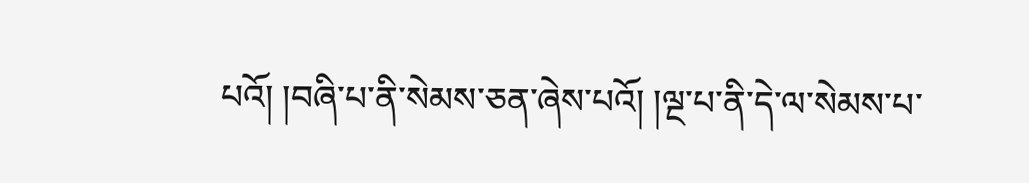པའོ། །བཞི་པ་ནི་སེམས་ཅན་ཞེས་པའོ། །ལྔ་པ་ནི་དེ་ལ་སེམས་པ་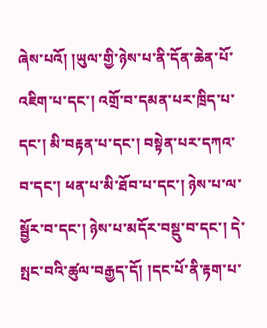ཞེས་པའོ། །ཡུལ་གྱི་ཉེས་པ་ནི་དོན་ཆེན་པོ་འཇིག་པ་དང་། འགྲོ་བ་དམན་པར་ཁྲིད་པ་དང་། མི་བརྟན་པ་དང་། བསྟེན་པར་དཀའ་བ་དང་། ཕན་པ་མི་ཐོབ་པ་དང་། ཉེས་པ་ལ་སྦྱོར་བ་དང་། ཉེས་པ་མདོར་བསྡུ་བ་དང་། དེ་སྤང་བའི་ཚུལ་བརྒྱད་དོ། །དང་པོ་ནི་རྟག་པ་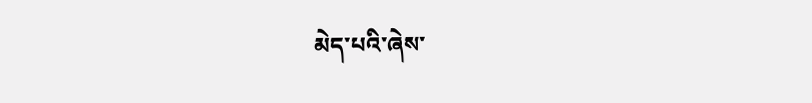མེད་པའི་ཞེས་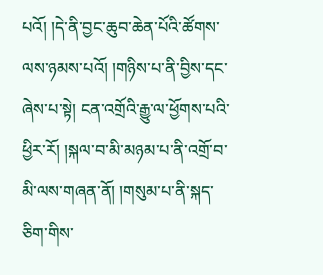པའོ། །དེ་ནི་བྱང་ཆུབ་ཆེན་པོའི་ཚོགས་ལས་ཉམས་པའོ། །གཉིས་པ་ནི་བྱིས་དང་ཞེས་པ་སྟེ། ངན་འགྲོའི་རྒྱུ་ལ་ཕྱོགས་པའི་ཕྱིར་རོ། །སྐལ་བ་མི་མཉམ་པ་ནི་འགྲོ་བ་མི་ལས་གཞན་ནོ། །གསུམ་པ་ནི་སྐད་ཅིག་གིས་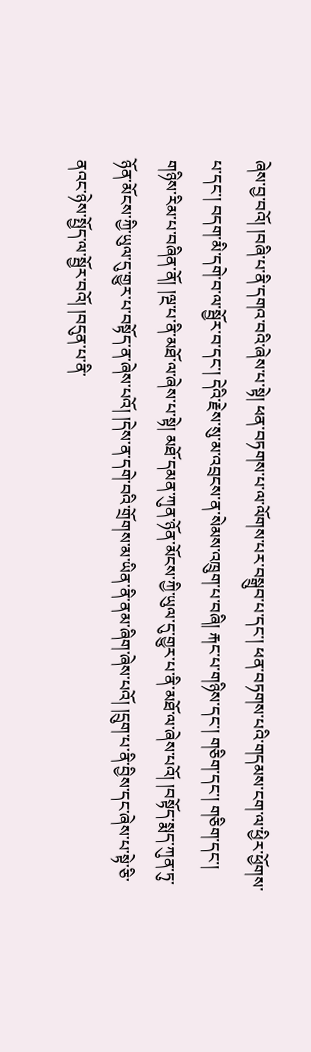ཞེས་བྱ་བའོ། །བཞི་པ་ནི་དགའ་བའི་ཞེས་པ་སྟེ། ཕན་བཏགས་པ་ལ་ལོགས་པར་བསྒྲུབ་པ་དང་། ཕན་བཏགས་པའི་གདམས་ངག་ལ་ཕྱིར་ཕྱོགས་པ་དང་། བདག་མི་དགེ་བ་ལ་སྦྱོར་བ་དང་། དེའི་རྗེས་སུ་མ་འབྲངས་ན་སེམས་འཁྲུག་པ་བཞི། རྐང་པ་གཉིས་དང་། གཅིག་དང་། གཅིག་དང་། གཉིས་རིམ་པ་བཞིན་ནོ། །ལྔ་པ་ནི་མཐོ་ལ་ཞེས་པ་སྟེ། མཐོ་དམན་ཀུན་ཉོན་མོངས་ཀྱི་ཡུལ་དུ་གྱུར་པ་ནི་མཐོ་ལ་ཞེས་པའོ། །བསྟོད་སྨད་ཀུན་ཏུ་ཉོན་མོངས་ཀྱི་ཡུལ་དུ་གྱུར་པ་བསྟོད་ན་ཞེས་པའོ། །དེས་ན་དགེ་བའི་གྲོགས་མ་ཡིན་ནི་ནམ་ཞིག་ཞེས་པའོ། །དྲུག་པ་ནི་བྱིས་དང་ཞེས་པ་སྟེ་ཅི་ནའང་ཉེས་སྤྱོད་ལ་སྦྱོར་བའོ། །བདུན་པ་ནི་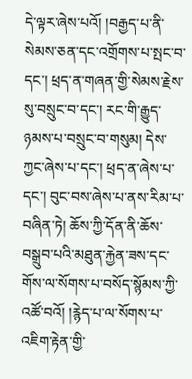དེ་ལྟར་ཞེས་པའོ། །བརྒྱད་པ་ནི་སེམས་ཅན་དང་འགྲོགས་པ་སྤང་བ་དང་། ཕྲད་ན་གཞན་གྱི་སེམས་རྗེས་སུ་བསྲུང་བ་དང་། རང་གི་རྒྱུད་ཉམས་པ་བསྲུང་བ་གསུམ། དེས་ཀྱང་ཞེས་པ་དང་། ཕྲད་ན་ཞེས་པ་དང་། བུང་བས་ཞེས་པ་ནས་རིམ་པ་བཞིན་ཏེ། ཆོས་ཀྱི་དོན་ནི་ཆོས་བསྒྲུབ་པའི་མཐུན་རྐྱེན་ཟས་དང་གོས་ལ་སོགས་པ་བསོད་སྙོམས་ཀྱི་འཚོ་བའོ། །རྙེད་པ་ལ་སོགས་པ་འཇིག་རྟེན་གྱི་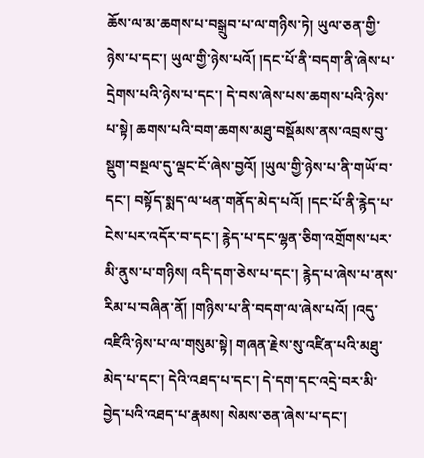ཆོས་ལ་མ་ཆགས་པ་བསྒྲུབ་པ་ལ་གཉིས་ཏེ། ཡུལ་ཅན་གྱི་ཉེས་པ་དང་། ཡུལ་གྱི་ཉེས་པའོ། །དང་པོ་ནི་བདག་ནི་ཞེས་པ་དྲེགས་པའི་ཉེས་པ་དང་། དེ་བས་ཞེས་པས་ཆགས་པའི་ཉེས་པ་སྟེ། ཆགས་པའི་བག་ཆགས་མཐུ་བསྡོམས་ནས་འབྲས་བུ་སྡུག་བསྔལ་དུ་ལྡང་ངོ་ཞེས་བྱའོ། །ཡུལ་གྱི་ཉེས་པ་ནི་གཡོ་བ་དང་། བསྟོད་སྨད་ལ་ཕན་གནོད་མེད་པའོ། །དང་པོ་ནི་རྙེད་པ་ངེས་པར་འདོར་བ་དང་། རྙེད་པ་དང་ལྷན་ཅིག་འགྲོགས་པར་མི་ནུས་པ་གཉིས། འདི་དག་ཅེས་པ་དང་། རྙེད་པ་ཞེས་པ་ནས་རིམ་པ་བཞིན་ནོ། །གཉིས་པ་ནི་བདག་ལ་ཞེས་པའོ། །འདུ་འཛིའི་ཉེས་པ་ལ་གསུམ་སྟེ། གཞན་རྗེས་སུ་འཛིན་པའི་མཐུ་མེད་པ་དང་། དེའི་འཐད་པ་དང་། དེ་དག་དང་འདྲེ་བར་མི་བྱེད་པའི་འཐད་པ་རྣམས། སེམས་ཅན་ཞེས་པ་དང་།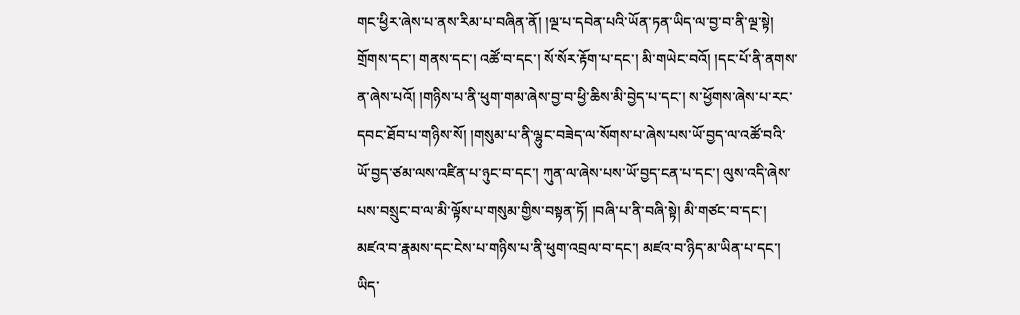གང་ཕྱིར་ཞེས་པ་ནས་རིམ་པ་བཞིན་ནོ། །ལྔ་པ་དབེན་པའི་ཡོན་ཏན་ཡིད་ལ་བྱ་བ་ནི་ལྔ་སྟེ། གྲོགས་དང་། གནས་དང་། འཚོ་བ་དང་། སོ་སོར་རྟོག་པ་དང་། མི་གཡེང་བའོ། །དང་པོ་ནི་ནགས་ན་ཞེས་པའོ། །གཉིས་པ་ནི་ཕུག་གམ་ཞེས་བྱ་བ་ཕྱི་ཆིས་མི་བྱེད་པ་དང་། ས་ཕྱོགས་ཞེས་པ་རང་དབང་ཐོབ་པ་གཉིས་སོ། །གསུམ་པ་ནི་ལྷུང་བཟེད་ལ་སོགས་པ་ཞེས་པས་ཡོ་བྱད་ལ་འཚོ་བའི་ཡོ་བྱད་ཙམ་ལས་འཛིན་པ་ཉུང་བ་དང་། ཀུན་ལ་ཞེས་པས་ཡོ་བྱད་ངན་པ་དང་། ལུས་འདི་ཞེས་པས་བསྲུང་བ་ལ་མི་ལྟོས་པ་གསུམ་གྱིས་བསྟན་ཏོ། །བཞི་པ་ནི་བཞི་སྟེ། མི་གཙང་བ་དང་། མཛའ་བ་རྣམས་དང་ངེས་པ་གཉིས་པ་ནི་ཕུག་འབྲལ་བ་དང་། མཛའ་བ་ཉིད་མ་ཡིན་པ་དང་། ཡིད་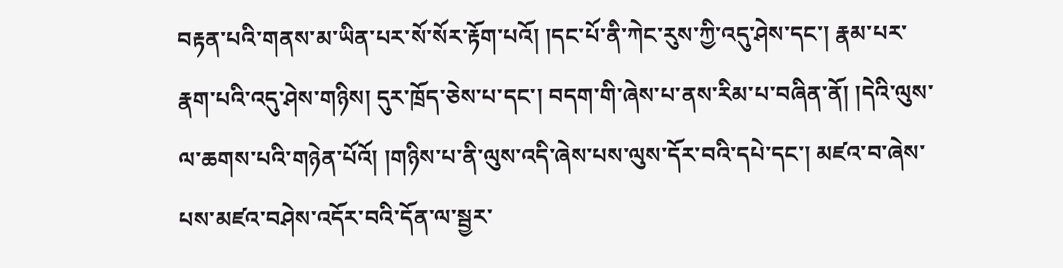བརྟན་པའི་གནས་མ་ཡིན་པར་སོ་སོར་རྟོག་པའོ། །དང་པོ་ནི་ཀེང་རུས་ཀྱི་འདུ་ཤེས་དང་། རྣམ་པར་རྣག་པའི་འདུ་ཤེས་གཉིས། དུར་ཁྲོད་ཅེས་པ་དང་། བདག་གི་ཞེས་པ་ནས་རིམ་པ་བཞིན་ནོ། །དེའི་ལུས་ལ་ཆགས་པའི་གཉེན་པོའོ། །གཉིས་པ་ནི་ལུས་འདི་ཞེས་པས་ལུས་དོར་བའི་དཔེ་དང་། མཛའ་བ་ཞེས་པས་མཛའ་བཤེས་འདོར་བའི་དོན་ལ་སྦྱར་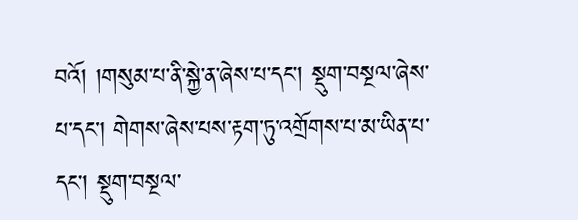བའོ། །གསུམ་པ་ནི་སྐྱེ་ན་ཞེས་པ་དང་། སྡུག་བསྔལ་ཞེས་པ་དང་། གེགས་ཞེས་པས་རྟག་ཏུ་འགྲོགས་པ་མ་ཡིན་པ་དང་། སྡུག་བསྔལ་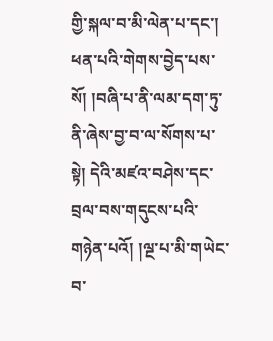གྱི་སྐལ་བ་མི་ལེན་པ་དང་། ཕན་པའི་གེགས་བྱེད་པས་སོ། །བཞི་པ་ནི་ལམ་དག་ཏུ་ནི་ཞེས་བྱ་བ་ལ་སོགས་པ་སྟེ། དེའི་མཛའ་བཤེས་དང་བྲལ་བས་གདུངས་པའི་གཉེན་པའོ། །ལྔ་པ་མི་གཡེང་བ་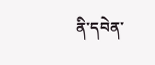ནི་དབེན་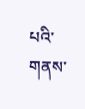པའི་གནས་